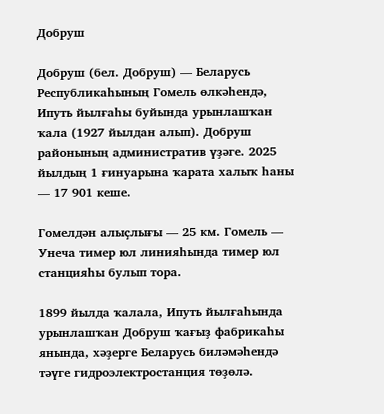Добруш

Добруш (бел. Добруш) — Беларусь Республикаһының Гомель өлкәһендә, Ипуть йылғаһы буйында урынлашҡан ҡала (1927 йылдан алып). Добруш районының административ үҙәге. 2025 йылдың 1 ғинуарына ҡарата халыҡ һаны — 17 901 кеше.

Гомелдән алыҫлығы — 25 км. Гомель — Унеча тимер юл линияһында тимер юл станцияһы булып тора.

1899 йылда ҡалала, Ипуть йылғаһында урынлашҡан Добруш ҡағыҙ фабрикаһы янында, хәҙерге Беларусь биләмәһендә тәүге гидроэлектростанция төҙөлә.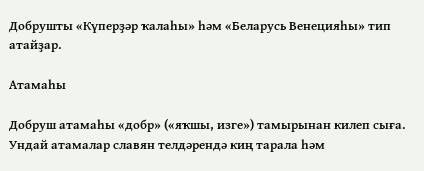Добрушты «Күперҙәр ҡалаһы» һәм «Беларусь Венецияһы» тип атайҙар.

Атамаһы

Добруш атамаһы «добр» («яҡшы, изге») тамырынан килеп сыға. Ундай атамалар славян телдәрендә киң тарала һәм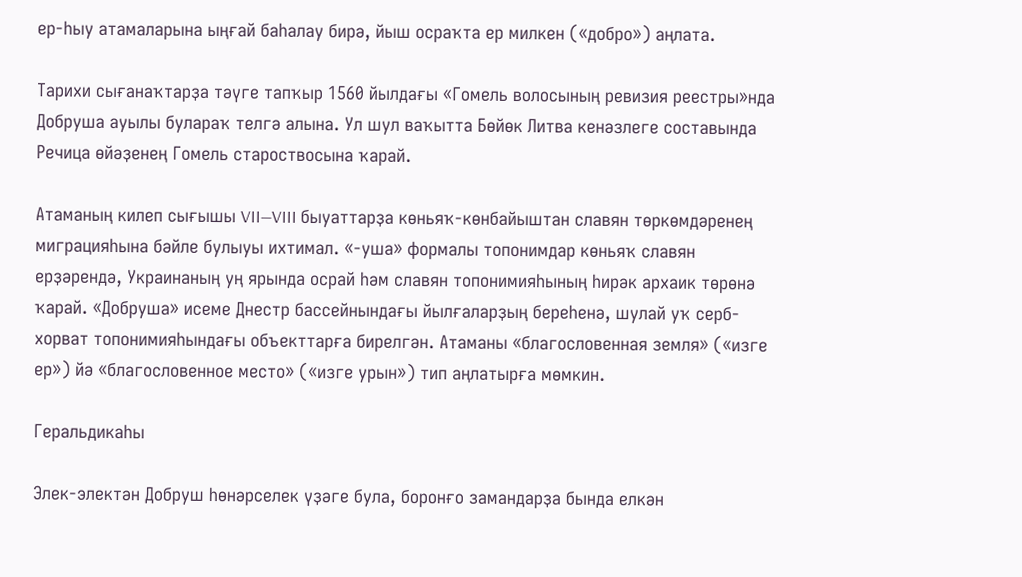ер-һыу атамаларына ыңғай баһалау бирә, йыш осраҡта ер милкен («добро») аңлата.

Тарихи сығанаҡтарҙа тәүге тапҡыр 1560 йылдағы «Гомель волосының ревизия реестры»нда Добруша ауылы булараҡ телгә алына. Ул шул ваҡытта Бөйөк Литва кенәзлеге составында Речица өйәҙенең Гомель староствосына ҡарай.

Атаманың килеп сығышы VII—VIII быуаттарҙа көньяҡ-көнбайыштан славян төркөмдәренең миграцияһына бәйле булыуы ихтимал. «-уша» формалы топонимдар көньяҡ славян ерҙәрендә, Украинаның уң ярында осрай һәм славян топонимияһының һирәк архаик төрөнә ҡарай. «Добруша» исеме Днестр бассейнындағы йылғаларҙың береһенә, шулай уҡ серб-хорват топонимияһындағы объекттарға бирелгән. Атаманы «благословенная земля» («изге ер») йә «благословенное место» («изге урын») тип аңлатырға мөмкин.

Геральдикаһы

Элек-электән Добруш һөнәрселек үҙәге була, боронғо замандарҙа бында елкән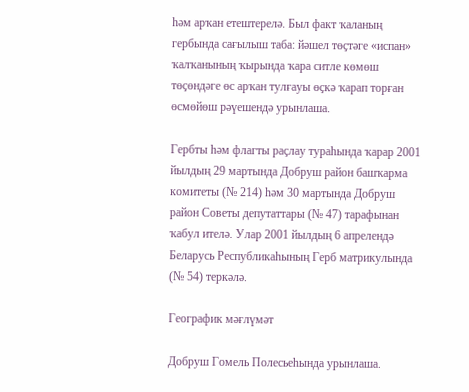һәм арҡан етештерелә. Был факт ҡаланың гербында сағылыш таба: йәшел төҫтәге «испан» ҡалҡанының ҡырында ҡара ситле көмөш төҫөндәге өс арҡан тулғауы өҫкә ҡарап торған өсмөйөш рәүешендә урынлаша.

Гербты һәм флагты раҫлау тураһында ҡарар 2001 йылдың 29 мартында Добруш район башҡарма комитеты (№ 214) һәм 30 мартында Добруш район Советы депутаттары (№ 47) тарафынан ҡабул ителә. Улар 2001 йылдың 6 апрелендә Беларусь Республикаһының Герб матрикулында (№ 54) теркәлә.

Географик мәғлүмәт

Добруш Гомель Полесьеһында урынлаша.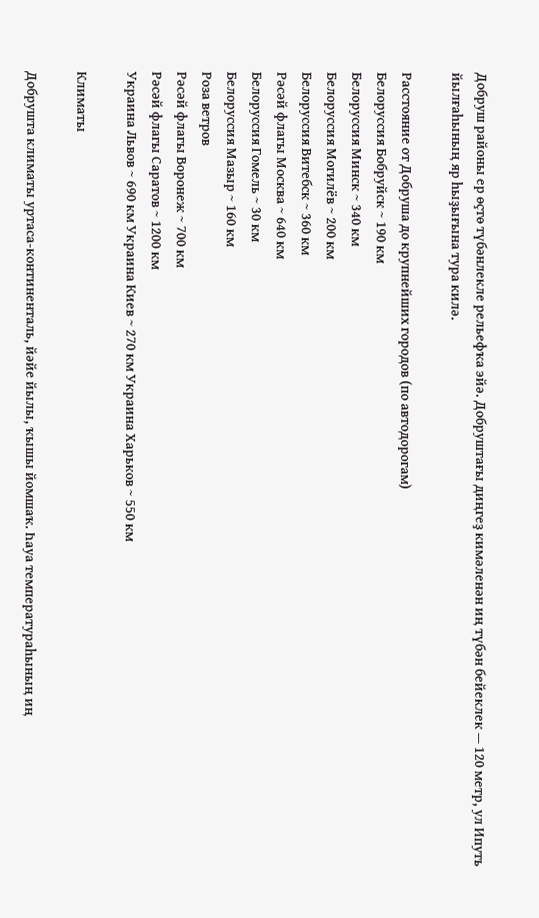Добруш районы ер өҫтө түбәнлекле рельефҡа эйә. Добруштағы диңгеҙ кимәленән иң түбән бейеклек — 120 метр, ул Ипуть йылғаһының яр һыҙығына тура килә.

Расстояние от Добруша до крупнейших городов (по автодорогам)
Белоруссия Бобруйск ~ 190 км
Белоруссия Минск ~ 340 км
Белоруссия Могилёв ~ 200 км
Белоруссия Витебск ~ 360 км
Рәсәй флагы Москва ~ 640 км
Белоруссия Гомель ~ 30 км
Белоруссия Мазыр ~ 160 км
Роза ветров
Рәсәй флагы Воронеж ~ 700 км
Рәсәй флагы Саратов ~ 1200 км
Украина Львов ~ 690 км Украина Киев ~ 270 км Украина Харьков ~ 550 км

Климаты

Добрушта климаты уртаса-континенталь, йәйе йылы, ҡышы йомшаҡ. Һауа температураһының иң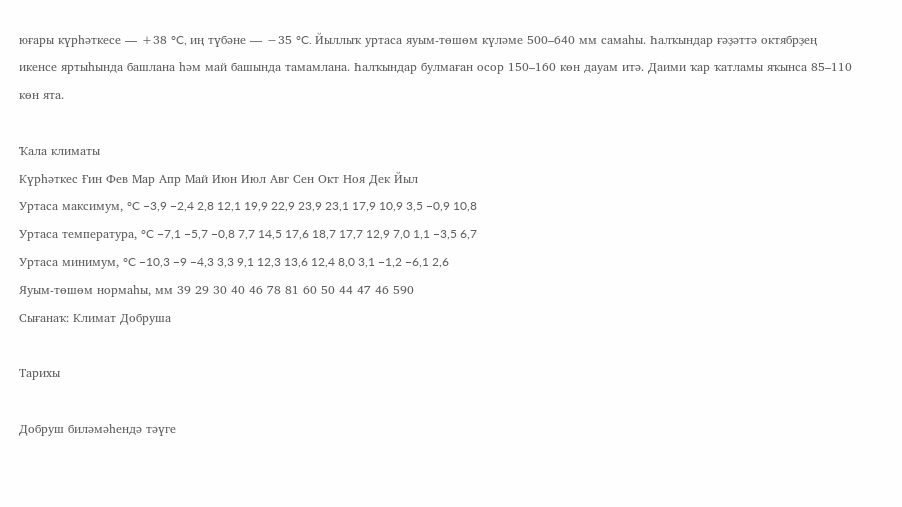юғары күрһәткесе — +38 °C, иң түбәне — −35 °C. Йыллыҡ уртаса яуым-төшөм күләме 500–640 мм самаһы. Һалҡындар ғәҙәттә октябрҙең икенсе яртыһында башлана һәм май башында тамамлана. Һалҡындар булмаған осор 150–160 көн дауам итә. Даими ҡар ҡатламы яҡынса 85–110 көн ята.

Ҡала климаты
Күрһәткес Ғин Фев Мар Апр Май Июн Июл Авг Сен Окт Ноя Дек Йыл
Уртаса максимум, °C −3,9 −2,4 2,8 12,1 19,9 22,9 23,9 23,1 17,9 10,9 3,5 −0,9 10,8
Уртаса температура, °C −7,1 −5,7 −0,8 7,7 14,5 17,6 18,7 17,7 12,9 7,0 1,1 −3,5 6,7
Уртаса минимум, °C −10,3 −9 −4,3 3,3 9,1 12,3 13,6 12,4 8,0 3,1 −1,2 −6,1 2,6
Яуым-төшөм нормаһы, мм 39 29 30 40 46 78 81 60 50 44 47 46 590
Сығанаҡ: Климат Добруша

Тарихы

Добруш биләмәһендә тәүге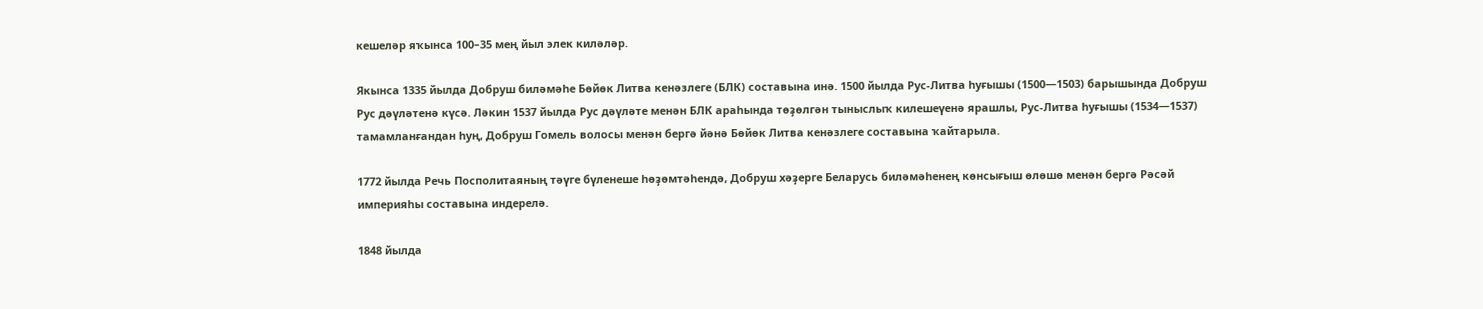кешеләр яҡынса 100–35 мең йыл элек киләләр.

Якынса 1335 йылда Добруш биләмәһе Бөйөк Литва кенәзлеге (БЛК) составына инә. 1500 йылда Рус-Литва һуғышы (1500—1503) барышында Добруш Рус дәүләтенә күсә. Ләкин 1537 йылда Рус дәүләте менән БЛК араһында төҙөлгән тыныслыҡ килешеүенә ярашлы, Рус-Литва һуғышы (1534—1537) тамамланғандан һуң, Добруш Гомель волосы менән бергә йәнә Бөйөк Литва кенәзлеге составына ҡайтарыла.

1772 йылда Речь Посполитаяның тәүге бүленеше һөҙөмтәһендә, Добруш хәҙерге Беларусь биләмәһенең көнсығыш өлөшө менән бергә Рәсәй империяһы составына индерелә.

1848 йылда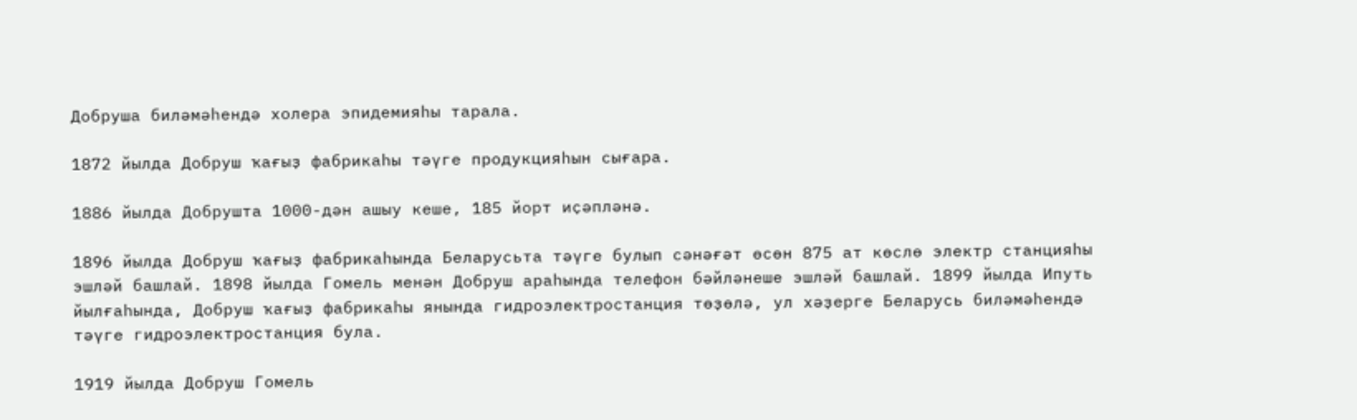Добруша биләмәһендә холера эпидемияһы тарала.

1872 йылда Добруш ҡағыҙ фабрикаһы тәүге продукцияһын сығара.

1886 йылда Добрушта 1000-дән ашыу кеше, 185 йорт иҫәпләнә.

1896 йылда Добруш ҡағыҙ фабрикаһында Беларусьта тәүге булып сәнәғәт өсөн 875 ат көслө электр станцияһы эшләй башлай. 1898 йылда Гомель менән Добруш араһында телефон бәйләнеше эшләй башлай. 1899 йылда Ипуть йылғаһында, Добруш ҡағыҙ фабрикаһы янында гидроэлектростанция төҙөлә, ул хәҙерге Беларусь биләмәһендә тәүге гидроэлектростанция була.

1919 йылда Добруш Гомель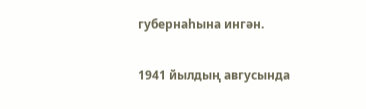губернаһына ингән.

1941 йылдың авгусында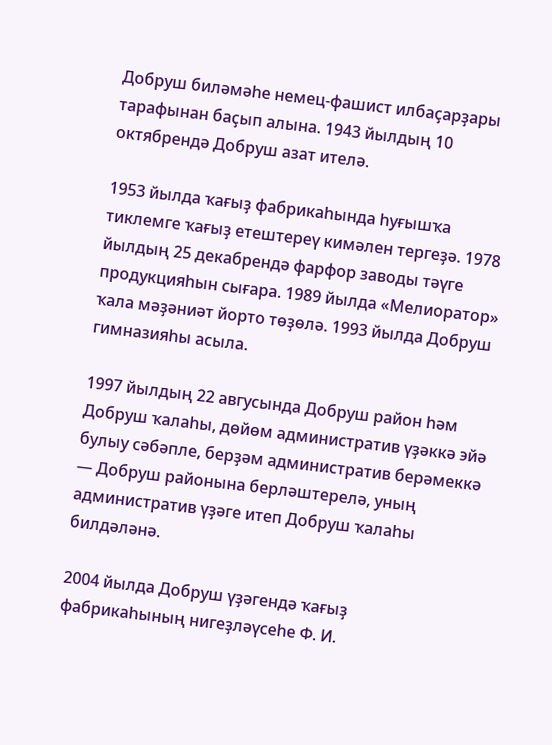Добруш биләмәһе немец-фашист илбаҫарҙары тарафынан баҫып алына. 1943 йылдың 10 октябрендә Добруш азат ителә.

1953 йылда ҡағыҙ фабрикаһында һуғышҡа тиклемге ҡағыҙ етештереү кимәлен тергеҙә. 1978 йылдың 25 декабрендә фарфор заводы тәүге продукцияһын сығара. 1989 йылда «Мелиоратор» ҡала мәҙәниәт йорто төҙөлә. 1993 йылда Добруш гимназияһы асыла.

1997 йылдың 22 авгусында Добруш район һәм Добруш ҡалаһы, дөйөм административ үҙәккә эйә булыу сәбәпле, берҙәм административ берәмеккә — Добруш районына берләштерелә, уның административ үҙәге итеп Добруш ҡалаһы билдәләнә.

2004 йылда Добруш үҙәгендә ҡағыҙ фабрикаһының нигеҙләүсеһе Ф. И.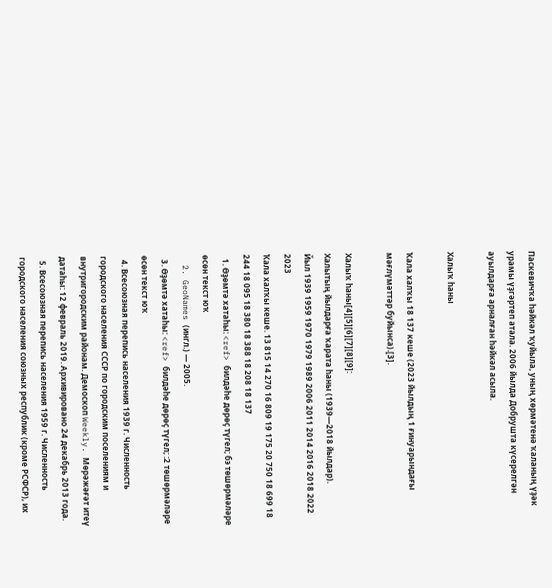Паскевичҡа һәйкәл ҡуйыла, уның хөрмәтенә ҡаланың үҙәк урамы үҙгәртеп атала. 2006 йылда Добрушта күсерелгән ауылдарға арналған һәйкәл асыла.

Халыҡ һаны

Ҡала халҡы 18 137 кеше (2023 йылдың 1 ғинуарындағы мәғлүмәттәр буйынса).[3].

Халыҡ һаны[4][5][6][7][8][9]:
Халытың йылдарға ҡарата һаны (1939—2018 йылдар).
Йыл 1939 1959 1970 1979 1989 2006 2011 2014 2016 2018 2022 2023
Ҡала халҡы кеше. 13 815 14 270 16 809 19 175 20 750 18 699 18 244 18 095 18 380 18 388 18 208 18 137
  1. Өҙөмтә хатаһы: <ref> билдәһе дөрөҫ түгел; бэ төшөрмәләре өсөн текст юҡ
  2. GeoNames (ингл.) — 2005.
  3. Өҙөмтә хатаһы: <ref> билдәһе дөрөҫ түгел; :2 төшөрмәләре өсөн текст юҡ
  4. Всесоюзная перепись населения 1939 г. Численность городского населения СССР по городским поселениям и внутригородским районам. Демоскоп Weekly. Мөрәжәғәт итеү датаһы: 12 февраль 2019. Архивировано 24 декабрь 2013 года.
  5. Всесоюзная перепись населения 1959 г. Численность городского населения союзных республик (кроме РСФСР), их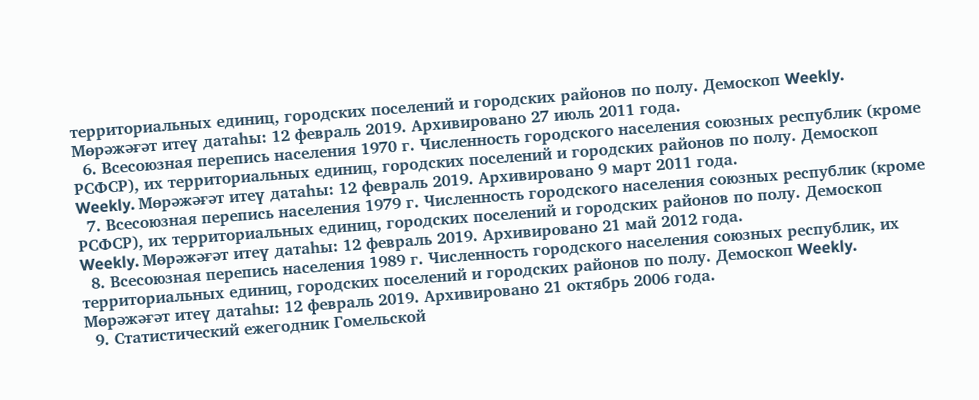территориальных единиц, городских поселений и городских районов по полу. Демоскоп Weekly. Мөрәжәғәт итеү датаһы: 12 февраль 2019. Архивировано 27 июль 2011 года.
  6. Всесоюзная перепись населения 1970 г. Численность городского населения союзных республик (кроме РСФСР), их территориальных единиц, городских поселений и городских районов по полу. Демоскоп Weekly. Мөрәжәғәт итеү датаһы: 12 февраль 2019. Архивировано 9 март 2011 года.
  7. Всесоюзная перепись населения 1979 г. Численность городского населения союзных республик (кроме РСФСР), их территориальных единиц, городских поселений и городских районов по полу. Демоскоп Weekly. Мөрәжәғәт итеү датаһы: 12 февраль 2019. Архивировано 21 май 2012 года.
  8. Всесоюзная перепись населения 1989 г. Численность городского населения союзных республик, их территориальных единиц, городских поселений и городских районов по полу. Демоскоп Weekly. Мөрәжәғәт итеү датаһы: 12 февраль 2019. Архивировано 21 октябрь 2006 года.
  9. Статистический ежегодник Гомельской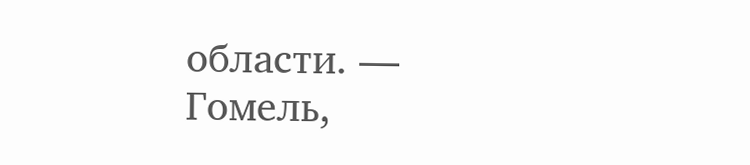области. — Гомель,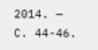2014. — С. 44-46.